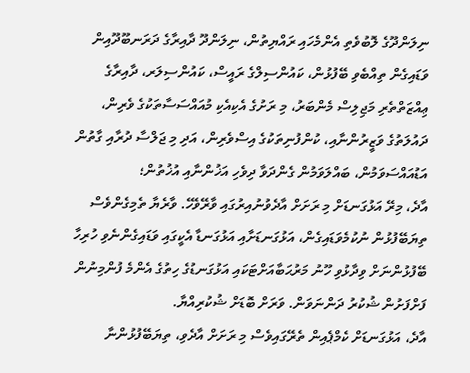ނިލަންދޫގެ ލޮބުވެތި އެންމެހައި ރައްޔިތުން، ނިލަންދޫ ދާއިރާގެ ދަރަނބޫދޫއިން ވަޑައިގެން ތިއްބެވި ބޭފުޅުން، ކައުންސިލްގެ ރައީސް، ކައުންސިލަރ، ދާއިރާގެ ޢިއްޒަތްތެރި މަޖިލިސް މެންބަރު، މި ރަށުގެ އެކިއެކި މުއައްސަސާތަކުގެ ވެރިން، ދައުލަތުގެ ވަޒީރުންނާއި، ކުންފުނިތަކުގެ އިސްވެރިން، އަދި މި ޖަލްސާ ދުރާއި ގާތުން އަޑުއައްސަވަމުން، ބައްލަވަމުން ގެންދަވާ ދިވެހި އަޚުންނާއި އުޚުތުން؛
އާދެ، މިރޭ އަޅުގަނޑަށް މި ރަށަށް އާދެވުނުއިރުގައި ވާރޭވެހޭ. ވާރެޔާ ތެމިގެންވެސް ތިޔަބޭފުޅުން ނުކުމެވަޑައިގެން، އަޅުގަނޑަށާއި އަޅުގަނޑާ އެކީގައި ވަޑައިގެންނެވި ހުރިހާ ބޭފުޅުންނަށް ވިދާޅުވި ހޫނު މަރުޙަބާއަށްޓަކައި އަޅުގަނޑުގެ ހިތުގެ އެންމެ ފުންމިނުން ފަށްފަށުން ޝުކުރު ދަންނަވަން. ވަރަށް ބޮޑަށް ޝުކުރިއްޔާ.
އާދެ، އަޅުގަނޑަށް ކެމްޕެއިން ތެރޭގައިވެސް މި ރަށަށް އާދެވި، ތިޔަބޭފުޅުންނާ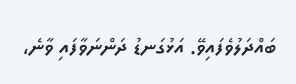ބައްދަލުވެފައިވޭ. އަޅުގަނޑު ދަންނަވާފައި ވާނެ،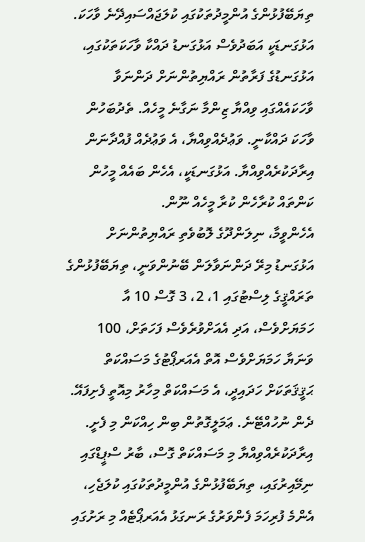ތިޔަބޭފުޅުންގެ އުންމީދުތަކުގައި ކުލަޖައްސައިދޭނެ ވާހަކަ. އަޅުގަނޑަކީ އަބަދުވެސް އަޅުގަނޑު ދައްކާ ވާހަކަތަކުގައި، އަޅުގަނޑުގެ ފަރާތުން ރައްޔިތުންނަށް ދަންނަވާ ވާހަކައެއްގައި ވިއްޔާ ޒިންމާ ނަގާނެ މީހެއް. ތެދުބަހުން ވާހަކަ ދައްކާނީ. ވަޢުދެއްވިއްޔާ، އެ ވަޢުދެއް ފުއްދާނަން އިރާދަކުރެއްވިއްޔާ. އަޅުގަނޑަކީ، އެހެން ބައެއް މީހުން ކަންތައް ކުރާހެން ކުރާ މީހެއް ނޫން.
އެހެންވީމާ، ނިލަންދޫގެ ލޮބުވެތި ރައްޔިތުންނަށް އަޅުގަނޑު މިރޭ ދަންނަވާލަން ބޭނުންވަނީ، ތިޔަބޭފުޅުންގެ ތަރައްޤީގެ ލިސްޓުގައި 1، 2، 3 ގޮސް 10 އާ ހަމަޔަށްވެސް، އަދި އެއަށްވުރެވެސް ފަހަތަށް، 100 ވަނަޔާ ހަމަޔަށްވެސް އޮތް އެއަރޕޯޓުގެ މަސައްކަތް ޙަޤީޤަތަކަށް ހަދައިދީ، އެ މަސައްކަތް މިހާރު މިއޮތީ ފެށިފައޭ. ދެން ނުހުއްޓޭނެ. ޢަމަލީގޮތުން ބިން ހިއްކަން މި ފެށީ. އިރާދަކުރެއްވިއްޔާ މި މަސައްކަތް ގޮސް، ބާރު ސްޕީޑްގައި ނިމޭއިރުގައި، ތިޔަބޭފުޅުންގެ އުންމީދުތަކުގައި ކުލަޖެހި، އެންމެ ފުރިހަމަ ފެންވަރުގެ ރަނގަޅު އެއަރޕޯޓެއް މި ރަށުގައި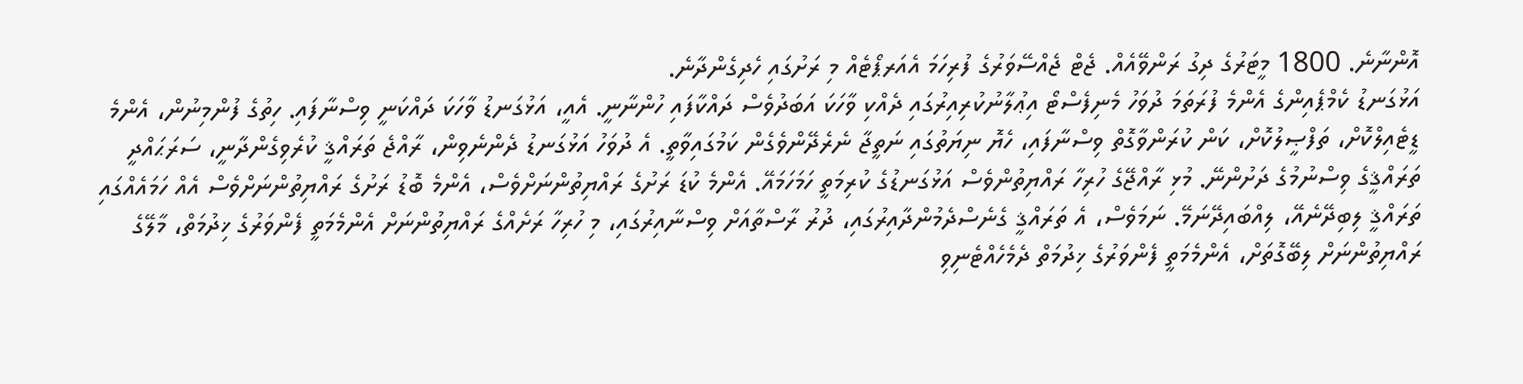އޮންނާނެ. 1800 މީޓަރުގެ ދިގު ރަންވޭއެއް. ޖެޓް ޖެއްސޭވަރުގެ ފުރިހަމަ އެއަރޕޯޓެއް މި ރަށުގައި ހެދިގެންދާނެ.
އަޅުގަނޑު ކެމްޕެއިންގެ އެންމެ ފުރަތަމަ ދުވަހު މެނިފެސްޓޯ އިޢުލާނުކުރިއިރުގައި ދެއްކި ވާހަކަ އަބަދުވެސް ދައްކާފައި ހުންނާނީ. އެއީ، އަޅުގަނޑު ވާހަކަ ދައްކަނީ ވިސްނާފައި. ހިތުގެ ފުންމިނުން، އެންމެ ޑީޓެއިލްކޮށް، ތަފްޞީލުކޮށް، ކަން ކުރަންވާގޮތް ވިސްނާފައި، ހެޔޮ ނިޔަތުގައި ނަތީޖާ ނެރެދޭންވެގެން ކަމުގައިވާތީ. އެ ދުވަހު އަޅުގަނޑު ދެންނެވިން، ރާއްޖެ ތަރައްޤީ ކުރެވިގެންދާނީ، ސަރަޙައްދީ ތަރައްޤީގެ ވިސްނުމުގެ ދަށުންނޭ. މުޅި ރާއްޖޭގެ ހުރިހާ ރައްޔިތުންވެސް އަޅުގަނޑުގެ ކުރިމަތީ ހަމަހަމައޭ. އެންމެ ކުޑަ ރަށުގެ ރައްޔިތުންނަށްވެސް، އެންމެ ބޮޑު ރަށުގެ ރައްޔިތުންނަށްވެސް އެއް ހަމައެއްގައި ތަރައްޤީ ލިބިދޭނެއޭ، ލިއްބައިދޭނަމޭ. ނަމަވެސް، އެ ތަރައްޤީ ގެނެސްދެމުންދާއިރުގައި، ދުރު ރާސްތާއަށް ވިސްނާއިރުގައި، މި ހުރިހާ ރަށެއްގެ ރައްޔިތުންނަށް އެންމެމަތީ ފެންވަރުގެ ޚިދުމަތް، މާލޭގެ ރައްޔިތުންނަށް ލިބޭގޮތަށް، އެންމެމަތީ ފެންވަރުގެ ޚިދުމަތް ދެމެހެއްޓެނިވި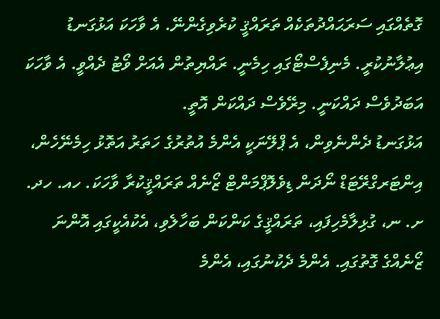ގޮތެއްގައި ސަރަޙައްދުތަކެއް ތަރައްޤީ ކުރެވިގެންނޭ. އެ ވާހަކަ އަޅުގަނޑު އިޢުލާނުކުރީ. މެނިފެސްޓޯގައި ހިމެނީ. ރައްޔިތުން އެއަށް ވޯޓު ދެއްވީ. އެ ވާހަކަ އަބަދުވެސް ދައްކަނީ. މިރޭވެސް ދައްކަން އޮތީ.
އަޅުގަނޑު ދެންނެވިން، އެ ޕްލޭނަކީ އެންމެ އުތުރުގެ ހަތަރު އަތޮޅު ހިމެނޭހެން، އިންޓަރގްރޭޓަޑް ނޯދަން ޑިވެލޮޕްމަންޓް ޒޯނެއް ތަރައްޤީކުރާ ވާހަކަ. ހއ. ހދ. ށ. ނ، ގުޅިލާމެހިފައި، ތަރައްޤީގެ ކަންކަން ބަހާލެވި، އެކުއެކީގައި އޮންނަ ޒޯނެއްގެ ގޮތުގައި. އެންމެ ދެކުނުގައި، އެންމެ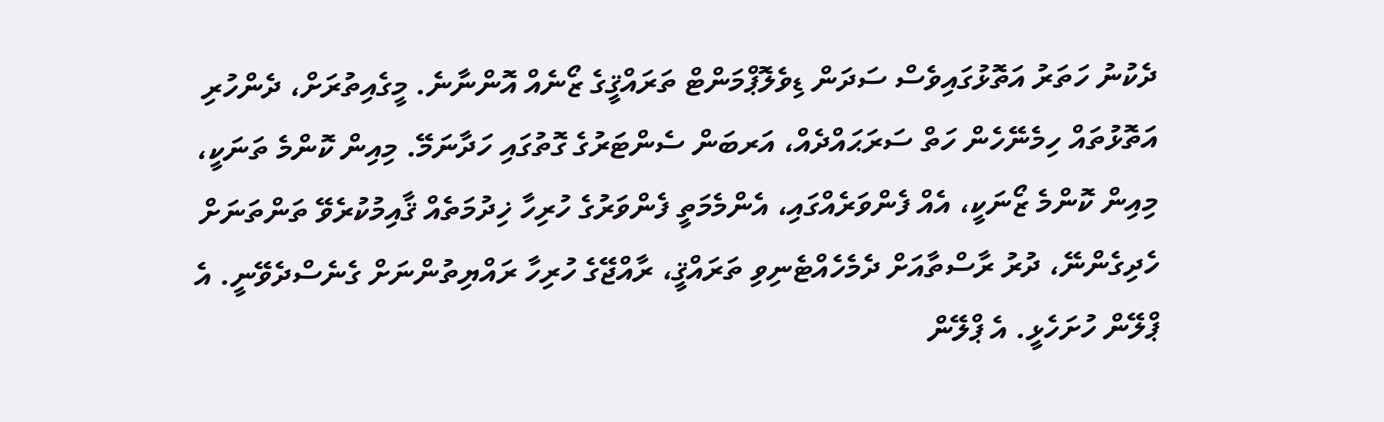ދެކުނު ހަތަރު އަތޮޅުގައިވެސް ސަދަން ޑިވެލޮޕްމަންޓް ތަރައްޤީގެ ޒޯނެއް އޮންނާނެ. މީގެއިތުރަށް، ދެންހުރި އަތޮޅުތައް ހިމެނޭހެން ހަތް ސަރަޙައްދެއް، އަރބަން ސެންޓަރުގެ ގޮތުގައި ހަދާނަމޭ. މިއިން ކޮންމެ ތަނަކީ، މިއިން ކޮންމެ ޒޯނަކީ، އެއް ފެންވަރެއްގައި، އެންމެމަތީ ފެންވަރުގެ ހުރިހާ ޚިދުމަތެއް ޤާއިމުކުރެވޭ ތަންތަނަށް ހެދިގެންނޭ، ދުރު ރާސްތާއަށް ދެމެހެއްޓެނިވި ތަރައްޤީ، ރާއްޖޭގެ ހުރިހާ ރައްޔިތުންނަށް ގެނެސްދެވޭނީ. އެ ޕްލޭން ހުށަހެޅީ. އެ ޕްލޭން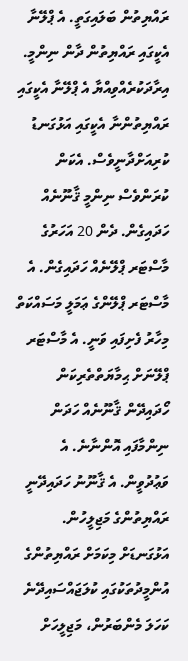ރައްޔިތުން ބަލައިގަތީ. އެ ޕްލޭނާ އެކީގައި ރައްޔިތުން ދާން ނިންމީ. އިރާދަކުރެއްވިއްޔާ އެ ޕްލޭނާ އެކީގައި ރައްޔިތުންނާ އެކީގައި އަޅުގަނޑު ކުރިއަށްދާނީވެސް. އެކަން ކުރަންވެސް ނިންމީ ޤާނޫނެއް ހަދައިގެން. ދެން 20 އަހަރުގެ މާސްޓަރ ޕްލޭނެއް ހަދައިގެން. އެ މާސްޓަރ ޕްލޭންގެ ޢަމަލީ މަސައްކަތް މިހާރު ފެށިފައި ވަނީ. އެ މާސްޓަރ ޕްލޭނަށް ޙިމާޔަތްތެރިކަން ހޯދައިދޭން ޤާނޫނެއް ހަދަން ނިންމާފައި އޮންނާނެ. އެ ވަޢުދުވީން. އެ ޤާނޫނު ހަދައިދޭނީ ރައްޔިތުންގެ މަޖިލީހުން. އަޅުގަނޑަށް މިކަމަށް ރައްޔިތުންގެ އުންމީދުތަކުގައި ކުލަޖައްސައިދޭނެ ކަހަލަ މެންބަރުން، މަޖިލީހަށް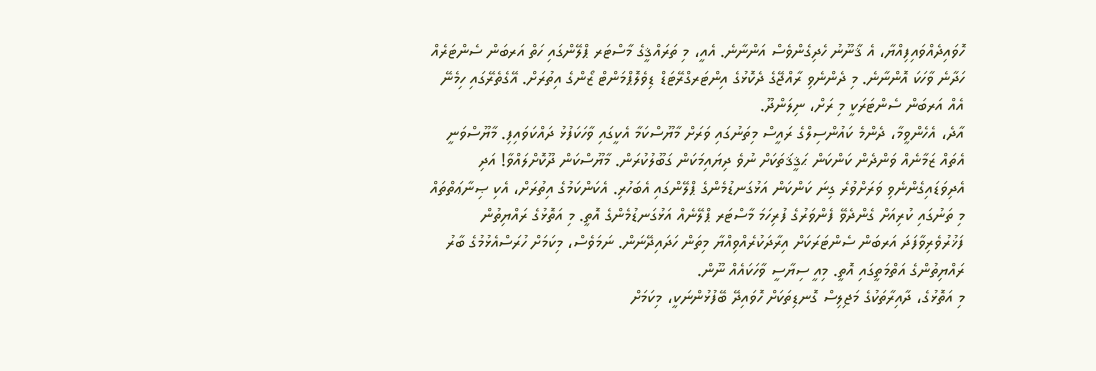ހޮވައިދެއްވައިފިއްޔާ، އެ ޤާނޫނު ހެދިގެންވެސް އަންނާނެ. އެއީ، މި ތަރައްޤީގެ މާސްޓަރ ޕްލޭންގައި ހަތް އަރބަން ސެންޓަރެއް ހަދާނެ ވާހަކަ އޮންނާނެ. މި ދެންނެވި ރާއްޖޭގެ ދެކޮޅުގެ އިންޓަރގްރޭޓަޑް ޑިވެލޮޕްމަންޓް ޒޯންގެ އިތުރަށް. އޭގެތެރޭގައި ހިމެނޭ އެއް އަރބަން ސެންޓަރަކީ މި ރަށް، ނިލަންދޫ.
އާދެ، އެހެންވީމާ، ދެންމެ ކައުންސިލްގެ ރައީސް މިތަނުގައި ވަރަށް މާޔޫސްކަމާ އެކީގައި ވާހަކަފުޅު ދައްކަވައިފި. މާޔޫސްވަނީ އެތައް ޒަމާނެއް ވަންދެން ކަންކަން ޙަޤީޤަތަކަށް ނުވެ ދިޔައިމަކަން ގަބޫލުކުރަން. މާޔޫސްކަން ދޫކޮށްލައްވާ! އަދި އެދިވަޑައިގެންނެވި ވަރަށްވުރެ ގިނަ ކަންކަން އަޅުގަނޑުމެންގެ ޕްލޭންގައި އެބަހުރި. އެކަންކަމުގެ އިތުރަށް، އެކި ޞިނާޢަތްތައް މި ތަނުގައި ކުރިއަށް ގެންދެވޭ ފެންވަރުގެ ފުރިހަމަ މާސްޓަރ ޕްލޭނެއް އަޅުގަނޑުމެންގެ އޮތީ. މި އަތޮޅުގެ ރައްޔިތުން ފަޚުރުވެރިވާފަދަ އަރބަން ސެންޓަރަކަށް އިރާދަކުރެއްވިއްޔާ މިތަން ހަދައިދޭނަން. ނަމަވެސް، މިކަމަށް ހުރަސްއެޅުމުގެ ބާރު ރައްޔިތުންގެ އަތްމަތީގައި އޮތީ. މިއީ ސިޔާސީ ވާހަކައެއް ނޫން.
މި އަތޮޅުގެ، ދާއިރާތަކުގެ މަޖިލިސް ގޮނޑިތަކަށް ހޮވައިދޭ ބޭފުޅުންނަކީ، މިކަމަށް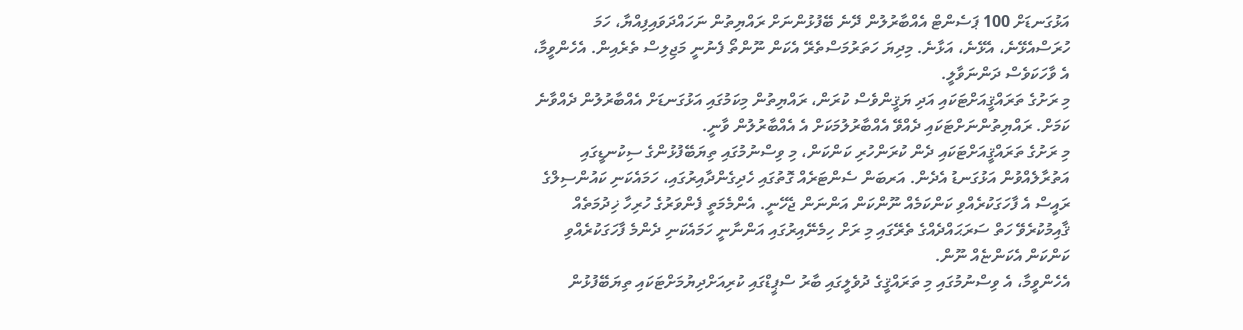އަޅުގަނޑަށް 100 ޕަސެންޓް އެއްބާރުލުން ދޭނެ ބޭފުޅުންނަށް ރައްޔިތުން ނަހައްދަވައިފިއްޔާ، ހަމަ ހުރަސްއެޅޭނެ، އެޅޭނެ، އަޅާނެ. މިދިޔަ ހަތަރުމަސްތެރޭ އެކަން ނޫންތޯ ފެނުނީ މަޖިލިސް ތެރެއިން. އެހެންވީމާ، އެ ވާހަކަވެސް ދަންނަވާލީ.
މި ރަށުގެ ތަރައްޤީއަށްޓަކައި އަދި ޔަޤީންވެސް ކުރަން، ރައްޔިތުން މިކަމުގައި އަޅުގަނޑަށް އެއްބާރުލުން ދެއްވާނެ ކަމަށް. ރައްޔިތުންނަށްޓަކައި ދެއްވޭ އެއްބާރުލުމަކަށް އެ އެއްބާރުލުން ވާނީ.
މި ރަށުގެ ތަރައްޤީއަށްޓަކައި ދެން ކުރަންހުރި ކަންކަން، މި ވިސްނުމުގައި ތިޔަބޭފުޅުންގެ ސިކުނޑީގައި އަތުރާލެއްވުން އަޅުގަނޑު އެދެން. އަރބަން ސެންޓަރެއް ގޮތުގައި ހެދިގެންދާއިރުގައި، ހަމައެކަނި ކައުންސިލްގެ ރައީސް އެ ފާހަގަކުރެއްވި ކަންކަމެއް ނޫންކަން އަންނަން ޖެހޭނީ. އެންމެމަތީ ފެންވަރުގެ ހުރިހާ ޚިދުމަތެއް ޤާއިމުކުރެވޭ ހަތް ސަރަޙައްދެއްގެ ތެރޭގައި މި ރަށް ހިމެނޭއިރުގައި އަންނާނީ ހަމައެކަނި ދެންމެ ފާހަގަކުރެއްވި ކަންކަން އެކަންޏެއް ނޫން.
އެހެންވީމާ، އެ ވިސްނުމުގައި މި ތަރައްޤީގެ ދުވެލީގައި ބާރު ސްޕީޑްގައި ކުރިއަށްދިޔުމަށްޓަކައި ތިޔަބޭފުޅުން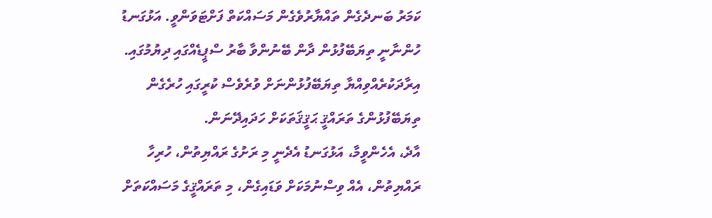ކަމަރު ބަނދެގެން ތައްޔާރުވެގެން މަސައްކަތް ފަށްޓަވަންވީ. އަޅުގަނޑު ހުންނާނީ ތިޔަބޭފުޅުން ދާން ބޭނުންވާ ބާރު ސްޕީޑެއްގައި ދިޔުމުގައި. އިރާދަކުރެއްވިއްޔާ ތިޔަބޭފުޅުންނަށް ވުރެވެސް ކުރީގައި ހުރެގެން ތިޔަބޭފުޅުންގެ ތަރައްޤީ ޙަޤީޤަތަކަށް ހަދައިދޭނަން.
އާދެ، އެހެންވީމާ، އަޅުގަނޑު އެދެނީ މި ރަށުގެ ރައްޔިތުން، ހުރިހާ ރައްޔިތުން، އެއް ވިސްނުމަކަށް ވަޑައިގެން، މި ތަރައްޤީގެ މަސައްކަތަށް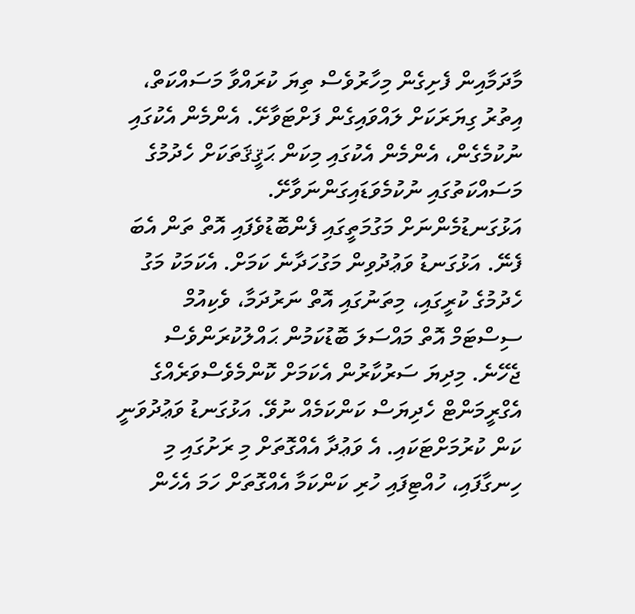މާދަމާއިން ފެށިގެން މިހާރުވެސް ތިޔަ ކުރައްވާ މަސައްކަތް، އިތުރު ގިޔަރަކަށް ލައްވައިގެން ފަށްޓަވާށޭ. އެންމެން އެކުގައި ނުކުމެގެން، އެންމެން އެކުގައި މިކަން ޙަޤީޤަތަކަށް ހެދުމުގެ މަސައްކަތުގައި ނުކުމެވަޑައިގަންނަވާށޭ.
އަޅުގަނޑުމެންނަށް މަގުމަތީގައި ފެންބޮޑުވެފައި އޮތް ތަން އެބަ ފެނޭ. އަޅުގަނޑު ވަޢުދުވިން މަގުހަދާނެ ކަމަށް. އެކަމަކު މަގު ހެދުމުގެ ކުރީގައި، މިތަނުގައި އޮތް ނަރުދަމާ، ވެކިއުމް ސިސްޓަމް އޮތް މައްސަލަ ބޮޑުކަމުން ޙައްލުކުރަންވެސް ޖެހޭނެ. މިދިޔަ ސަރުކާރުން އެކަމަށް ކޮންމެވެސްވަރެއްގެ އެގްރީމަންޓް ހެދިޔަސް ކަންކަމެއް ނުވޭ. އަޅުގަނޑު ވަޢުދުވަނީ ކަން ކުރުމަށްޓަކައި. އެ ވަޢުދާ އެއްގޮތަށް މި ރަށުގައި މި ހިނގާފައި، ހުއްޓިފައި ހުރި ކަންކަމާ އެއްގޮތަށް ހަމަ އެހެން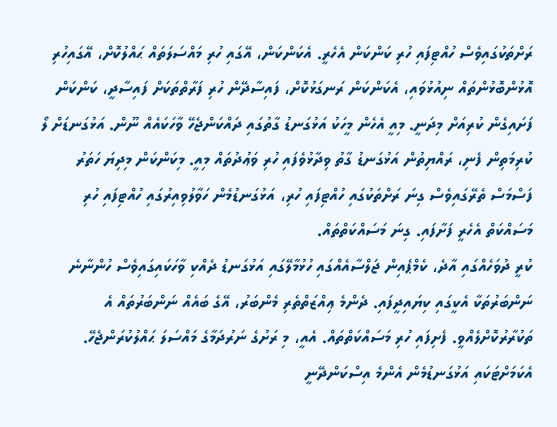ރަށްތަކުގައިވެސް ހުއްޓިފައި ހުރި ކަންކަން އެހެރީ. އެކަންކަން، އޭގައި ހުރި މައްސަލަތައް ޙައްލުކޮށް، އޭގައިހުރި އޮޅުންބޮޅުންތައް ނިއުޅުވައި، އެކަންކަން ރަނގަޅުކޮށް، ފައިސާދޭން ހުރި ފަރާތްތަކަށް ފައިސާދީ، ކަންކަން ފަށައިގެން ކުރިއަށް މިދަނީ. މިއީ އެހެން މީހަކު އަޅުގަނޑު ގާތުގައި ދައްކަންޖެހޭ ވާހަކައެއް ނޫން. އަޅުގަނޑަށް ލޯ ކުރިމަތިން ފެނި، ރައްޔިތުން އަޅުގަނޑު ގާތު ވިދާޅުވެފައި ހުރި ވަޢުދުތައް މިއީ. މިކަންކަން މިދިޔަ ހަތަރު ފަސްމަސް ތެރޭގައިވެސް ގިނަ ރަށްތަކުގައި ހުއްޓިފައި ހުރި، އަޅުގަނޑުމެން ހަވާލުވިއިރުގައި ހުއްޓިފައި ހުރި މަސައްކަތް އެހެރީ ފަށާފައި. ގިނަ މަސައްކަތްތައް.
ކުރީ ދުވަހެއްގައި އާދެ، ކެމްޕެއިން ޖަލްސާއެއްގައި ހުޅުމާލޭގައި އަޅުގަނޑު ދެއްކި ވާހަކައިގައިވެސް ހުންނާނެ ނަންބަރުތަކާ އެކީގައި ކިޔައިދީފައި. ދެންމެ ޢިއްޒަތްތެރި މެންބަރު، އޭގެ ބައެއް ނަންބަރުތައް އެ ތަކުރާރުކޮށްލެއްވީ. ފެށިފައި ހުރި މަސައްކަތްތައް. އެއީ، މި ރަށުގެ ނަރުދަމާގެ މައްސަލަ ޙައްލުކުރަންޖެހޭ. އެކަމަށްޓަކައި އަޅުގަނޑުމެން އެންމެ އިސްކަންދޭނީ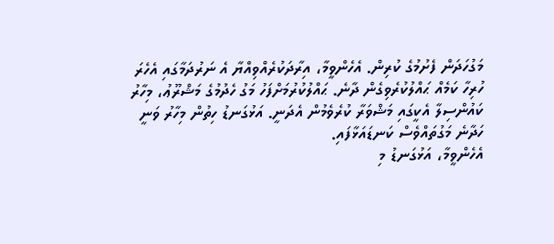މަގުހަދަން ފެށުމުގެ ކުރިން. އެހެންވީމާ، އިރާދަކުރެއްވިއްޔާ އެ ނަރުދަމާގައި އެހެރަ ހުރިހާ ކަމެއް ޙައްލުކުރެވިގެން ދާނެ. ޙައްލުކުރުމަށްފަހު މަގު ހެދުމުގެ މަޝްރޫޢު، މިހާރު ކައުންސިލާ އެކީގައި މަޝްވަރާ ކުރެވެމުން އެދަނީ. އަޅުގަނޑު ހިތުން މިހާރު ވަނީ ހަދާނެ މަގުތައްވެސް ކަނޑައަޅާފައި.
އެހެންވީމާ، އަޅުގަނޑު މި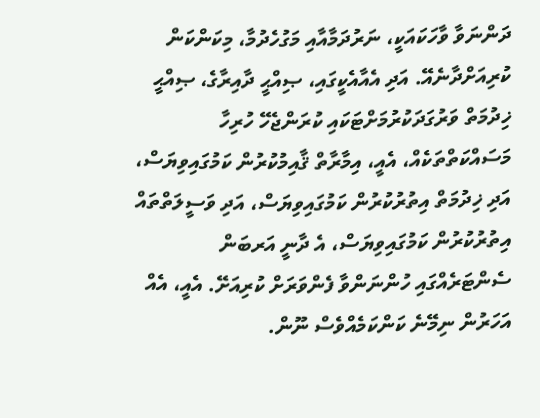ދަންނަވާ ވާހަކައަކީ، ނަރުދަމާއާއި މަގުހެދުމާ، މިކަންކަން ކުރިއަށްދާނެއޭ. އަދި އެއާއެކީގައި، ޞިއްޙީ ދާއިރާގެ، ޞިއްޙީ ޚިދުމަތް ވަރުގަދަކުރުމަށްޓަކައި ކުރަންޖެހޭ ހުރިހާ މަސައްކަތްތަކެއް، އެއީ، އިމާރާތް ޤާއިމުކުރުން ކަމުގައިވިޔަސް، އަދި ޚިދުމަތް އިތުރުކުރުން ކަމުގައިވިޔަސް، އަދި ވަސީލަތްތައް އިތުރުކުރުން ކަމުގައިވިޔަސް، އެ ދާނީ އަރބަން ސެންޓަރެއްގައި ހުންނަންވާ ފެންވަރަށް ކުރިއަށޭ. އެއީ، އެއް އަހަރުން ނިމޭނެ ކަންކަމެއްވެސް ނޫން.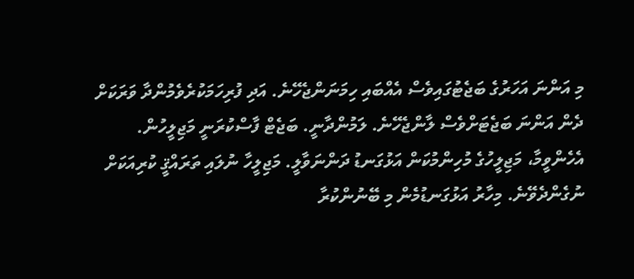މި އަންނަ އަހަރުގެ ބަޖެޓުގައިވެސް އެއްބައި ހިމަނަންޖެހޭނެ. އަދި ފުރިހަމަކުރެވެމުންދާ ވަރަކަށް ދެން އަންނަ ބަޖެޓަށްވެސް ލާންޖެހޭނެ. ލަމުންދާނީ. ބަޖެޓް ފާސްކުރަނީ މަޖިލީހުން.
އެހެންވީމާ، މަޖިލީހުގެ މުހިންމުކަން އަޅުގަނޑު ދަންނަވާލީ. މަޖިލީހާ ނުލައި ތަރައްޤީ ކުރިއަކަށް ނުގެންދެވޭނެ. މިހާރު އަޅުގަނޑުމެން މި ބޭނުންކުރާ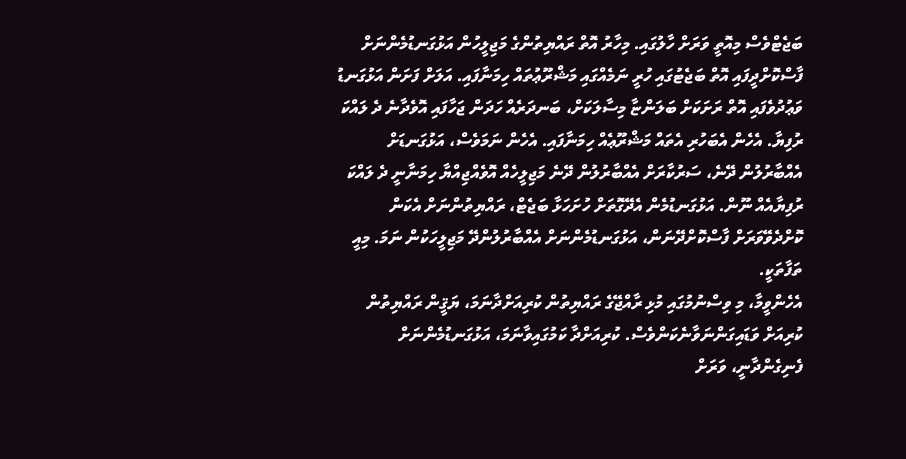ބަޖެޓްވެސް މިއޮތީ ވަރަށް ހާލުގައި. މިހާރު އޮތް ރައްޔިތުންގެ މަޖިލީހުން އަޅުގަނޑުމެންނަށް ފާސްކޮށްދީފައި އޮތް ބަޖެޓުގައި ހުރީ ނަމެއްގައި މަޝްރޫޢުތައް ހިމަނާފައި. އަލަށް ފަށަން އަޅުގަނޑު ވަޢުދުވެފައި އޮތް ރަށަކަށް ބަލަންޏާ މިސާލަކަށް، ބަނދަރެއް ހަދަން ޖަހާފައި އޮވެދާނެ ދެ ލައްކަ ރުފިޔާ. އެހެން އެބަހުރި އެތައް މަޝްރޫޢެއް ހިމަނާފައި. އެހެން ނަމަވެސް، އަޅުގަނޑަށް އެއްބާރުލުން ދޭނެ، ސަރުކާރަށް އެއްބާރުލުން ދޭނެ މަޖިލީހެއް އޮވެއްޖިއްޔާ ހިމަނާނީ ދެ ލައްކަ ރުފިޔާއެއް ނޫން. އަޅުގަނޑުމެން އެދޭގޮތަށް ހުށަހަޅާ ބަޖެޓް، ރައްޔިތުންނަށް އެކަން ކޮށްދެވޭވަރަށް ފާސްކޮށްދޭނަން، އަޅުގަނޑުމެންނަށް އެއްބާރުލުންދޭ މަޖިލީހަކުން ނަމަ. މިއީ ތަފާތަކީ.
އެހެންވީމާ، މި ވިސްނުމުގައި މުޅި ރާއްޖޭގެ ރައްޔިތުން ކުރިއަށްދާނަމަ، ޔަޤީން ރައްޔިތުން ކުރިއަށް ވަޑައިގަންނަވާނެކަންވެސް. ކުރިއަށްދާ ކަމުގައިވާނަމަ، އަޅުގަނޑުމެންނަށް ފެނިގެންދާނީ، ވަރަށް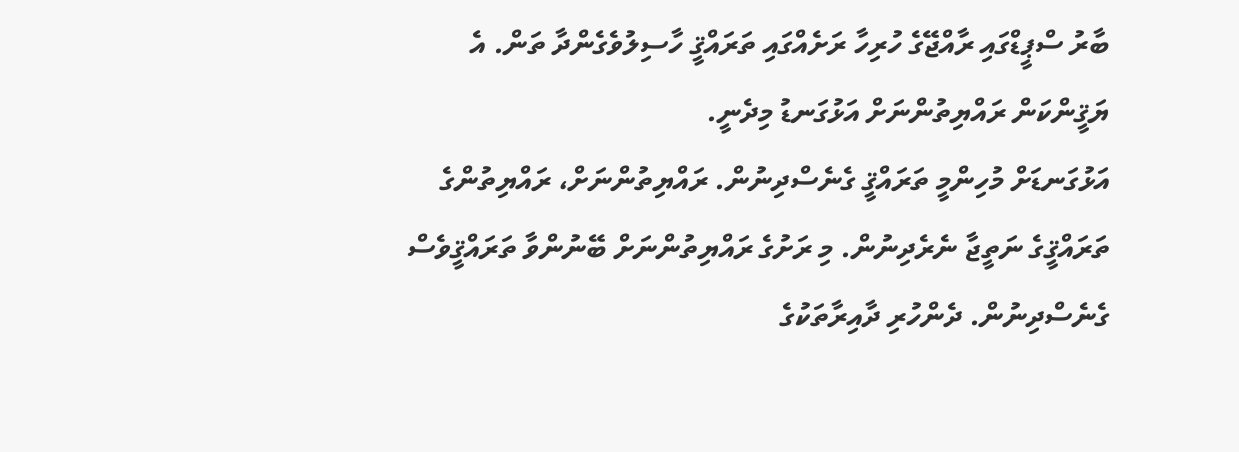ބާރު ސްޕީޑްގައި ރާއްޖޭގެ ހުރިހާ ރަށެއްގައި ތަރައްޤީ ހާސިލުވެގެންދާ ތަން. އެ ޔަޤީންކަން ރައްޔިތުންނަށް އަޅުގަނޑު މިދެނީ.
އަޅުގަނޑަށް މުހިންމީ ތަރައްޤީ ގެނެސްދިނުން. ރައްޔިތުންނަށް، ރައްޔިތުންގެ ތަރައްޤީގެ ނަތީޖާ ނެރެދިނުން. މި ރަށުގެ ރައްޔިތުންނަށް ބޭނުންވާ ތަރައްޤީވެސް ގެނެސްދިނުން. ދެންހުރި ދާއިރާތަކުގެ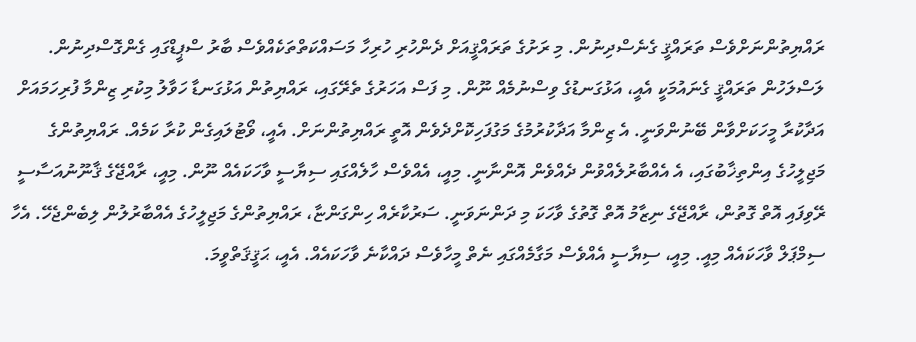ރައްޔިތުންނަށްވެސް ތަރައްޤީ ގެނެސްދިނުން. މި ރަށުގެ ތަރައްޤީއަށް ދެންހުރި ހުރިހާ މަސައްކަތްތަކެއްވެސް ބާރު ސްޕީޑްގައި ގެންގޮސްދިނުން. ލަސްލަހުން ތަރައްޤީ ގެނައުމަކީ އެއީ، އަޅުގަނޑުގެ ވިސްނުމެއް ނޫން. މި ފަސް އަހަރުގެ ތެރޭގައި، ރައްޔިތުން އަޅުގަނޑާ ހަވާލު މިކުރި ޒިންމާ ފުރިހަމައަށް އަދާކުރާ މީހަކަށްވާން ބޭނުންވަނީ. އެ ޒިންމާ އަދާކުރުމުގެ މަގުފަހިކޮށްދެވެން އޮތީ ރައްޔިތުންނަށް. އެއީ، ވޯޓުލައިގެން ކުރާ ކަމެއް. ރައްޔިތުންގެ މަޖިލީހުގެ އިންތިޚާބުގައި، އެ އެއްބާރުލެއްވުން ދެއްވެން އޮންނާނީ. މިއީ، އެއްވެސް ހާލެއްގައި ސިޔާސީ ވާހަކައެއް ނޫން. މިއީ، ރާއްޖޭގެ ޤާނޫނުއަސާސީ ރޭވިފައި އޮތް ގޮތުން، ރާއްޖޭގެ ނިޒާމު އޮތް ގޮތުގެ ވާހަކަ މި ދަންނަވަނީ. ސަރުކާރެއް ހިންގަންޏާ، ރައްޔިތުންގެ މަޖިލީހުގެ އެއްބާރުލުން ލިބެންޖެހޭ. އެހާ ސިމްޕަލް ވާހަކައެއް މިއީ. މިއީ، ސިޔާސީ އެއްވެސް މަގާމެއްގައި ނެތް މީހާވެސް ދައްކާނެ ވާހަކައެއް. އެއީ، ޙަޤީޤަތްވީމަ.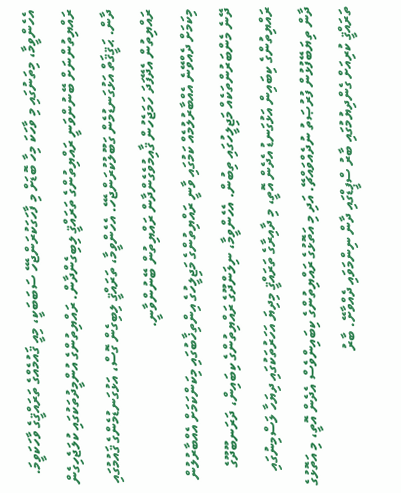އެހެންވީމާ، މިތަނުގައި މި ވާހަކަ މިހާ ބޮޑަށް މި ފާހަގަކުރަންޖެހޭ ސަބަބަކީ، މިއީ ޤައުމެއްގެ ތަރައްޤީގެ ވާހަކަވީމަ. ރައްޔިތުންނަށް ބޭނުންވަނީ ރައްޔިތުންގެ ތަރައްޤީ ލިބިގެންދާން. ރައްޔިތުންގެ އުންމީދުތަކުގައި ކުލަޖެހިގެން ދާން. ޙަޤީޤަތް އަޅުގަނޑުމެން ގަބޫލުކުރަންޖެހޭ. އެހެންވީމާ، ތަރައްޤީ ލިބިގެން ގޮސް، އަޅުގަނޑުމެންގެ ޤައުމުގައި ރައްޔިތުން އެދޭފަދަ ހަމަޖެހުން ޤާއިމުވެގެންދާން ރައްޔިތުން ބޭނުންވާނީ.
މިކަމަށް ދެއްވޭނެ އެއްބާރުލުމެއް ކަމުގައި ވާނީ ރައްޔިތުންގެ މަޖިލީހުގެ އިންތިޚާބުގައި މިކަންކަމަށް އެއްބާރުލުން ދޭނެ މެންބަރުންތަކެއް މަޖިލީހުގައި ތިބުން. އެހެންވީމާ، ނިލަންދޫގެ ރައްޔިތުންގެ ކިބައިން، ދަރަނބޫދޫގެ ރައްޔިތުންގެ ކިބައިން އަޅުގަނޑު އެދެން އޮތީ، މި ދާއިރާގެ ތަރައްޤީ މިދިޔަ އަހަރުތަކުގައި ދިޔަހާ ލަސްމިނުގައި ދާން ތިޔަބޭފުޅުން ފުރުޞަތު ނުދެއްވައްޗޭ. އަދި މި އަތޮޅުގެ ރައްޔިތުންގެ ކިބައިންވެސް އެދެން އޮތީ، މި އަތޮޅުގެ ތަރައްޤީ ކުރިއަށް ގެންދިޔުމުގައި ބާރު ސްޕީޑްގައި ދާން ނިންމަވައި ދެއްވާށޭ. ބާރު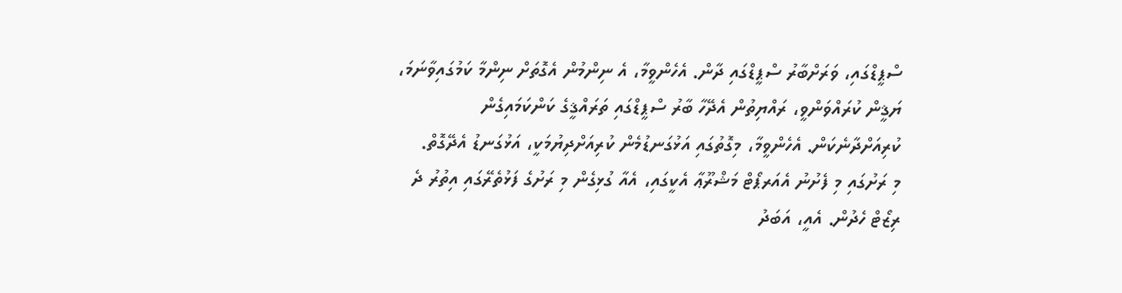ސްޕީޑްގައި، ވަރަށްބާރު ސްޕީޑްގައި ދާން. އެހެންވީމާ، އެ ނިންމުން އެގޮތަށް ނިންމާ ކަމުގައިވާނަމަ، ޔަޤީން ކުރައްވަންވީ، ރައްޔިތުން އެދޭހާ ބާރު ސްޕީޑްގައި ތަރައްޤީގެ ކަންކަމައިގެން ކުރިއަށްދާނެކަން. އެހެންވީމާ، މިގޮތުގައި އަޅުގަނޑުމެން ކުރިއަށްދިޔުމަކީ، އަޅުގަނޑު އެދޭގޮތް.
މި ރަށުގައި މި ފެށުނު އެއަރޕޯޓް މަޝްރޫޢާ އެކީގައި، އެއާ ގުޅިގެން މި ރަށުގެ ފަޅުތެރޭގައި އިތުރު ދެ ރިޒޯޓް ހެދުން. އެއީ، އަބަދު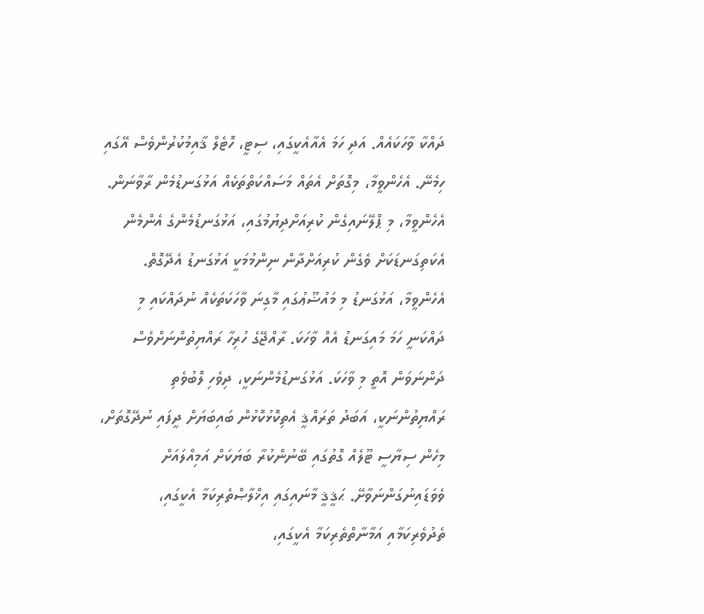ދައްކާ ވާހަކައެއް. އަދި ހަމަ އެއާއެކީގައި، ސިޓީ، ހޮޓެލް ޤާއިމުކުރުންވެސް އޭގައި ހިމެނޭ. އެހެންވީމާ، މިގޮތަށް އެތައް މަސައްކަތްތަކެއް އަޅުގަނޑުމެން ރާވާނަން. އެހެންވީމާ، މި ޕްލޭނައިގެން ކުރިއަށްދިޔުމުގައި، އަޅުގަނޑުމެންގެ އެންމެން އެކަތިގަނޑަކަށް ވެގެން ކުރިއަށްދާން ނިންމުމަކީ އަޅުގަނޑު އެދޭގޮތް.
އެހެންވީމާ، އަޅުގަނޑު މި މައުޟޫޢުގައި މާގިނަ ވާހަކަތަކެއް ނުދައްކައި މި ދައްކަނީ ހަމަ މައިގަނޑު އެއް ވާހަކަ. ރާއްޖޭގެ ހުރިހާ ރައްޔިތުންނަށްވެސް ދަންނަވަން އޮތީ މި ވާހަކަ. އަޅުގަނޑުމެންނަކީ، ދިވެހި ލޮބުވެތި ރައްޔިތުންނަކީ، އަބަދު ތަރައްޤީ އެތިކޮޅުކޮޅުން ބައިބަޔަށް ދީފައި ނުދޭގޮތަށް، މިހެން ސިޔާސީ ޓޫލެއް ގޮތުގައި ބޭނުންކުރާ ބަޔަކަށް އަމިއްލައަށް ވެވަޑައިނުގަންނަވާށޭ. ޙަޤީޤީ މާނައިގައި އިޚްލާޞްތެރިކަމާ އެކީގައި، ތެދުވެރިކަމާއި އަމާނާތްތެރިކަމާ އެކީގައި،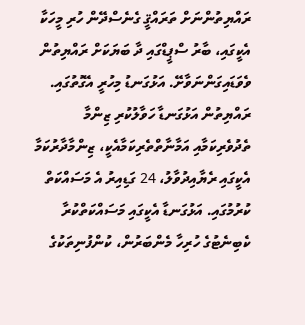ރައްޔިތުންނަށް ތަރައްޤީ ގެނެސްދޭން ހުރި މީހަކާ އެކީގައި، ބާރު ސްޕީޑްގައި ދާ ބަޔަކަށް ރައްޔިތުން ވެވަޑައިގަންނަވާށޭ. އަޅުގަނޑު މިހުރީ އެގޮތުގައި. ރައްޔިތުން އަޅުގަނޑާ ހަވާލުކުރި ޒިންމާ ތެދުވެރިކަމާއި އަމާނާތްތެރިކަމާއެކީ، ޒިންމާދާރުކަމާ އެކީގައި ރެޔާއިދުވާލު، 24 ގަޑިއިރު އެ މަސައްކަތް ކުރުމުގައި. އަޅުގަނޑާ އެކީގައި މަސައްކަތްކުރާ ކެބިނެޓުގެ ހުރިހާ މެންބަރުން، ކުންފުނިތަކުގެ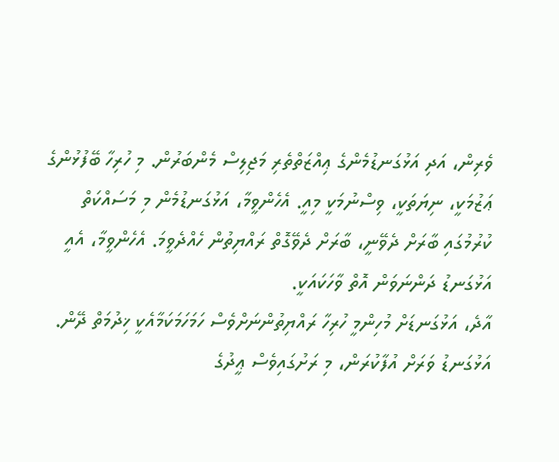ވެރިން، އަދި އަޅުގަނޑުމެންގެ ޢިއްޒަތްތެރި މަޖިލިސް މެންބަރުން. މި ހުރިހާ ބޭފުޅުންގެ ޢަޒުމަކީ، ނިޔަތަކީ، ވިސްނުމަކީ މިއީ. އެހެންވީމާ، އަޅުގަނޑުމެން މި މަސައްކަތް ކުރުމުގައި ބާރަށް ދެވޭނީ، ބާރަށް ދެވޭގޮތް ރައްޔިތުން ހެއްދެވީމަ. އެހެންވީމާ، އެއީ އަޅުގަނޑު ދަންނަވަން އޮތް ވާހަކައަކީ.
އާދެ، އަޅުގަނޑަށް މުހިންމީ ހުރިހާ ރައްޔިތުންނަށްވެސް ހަމަހަމަކަމާއެކީ ޚިދުމަތް ދޭން. އަޅުގަނޑު ވަރަށް އުފާކުރަން، މި ރަށުގައިވެސް ޢީދުގެ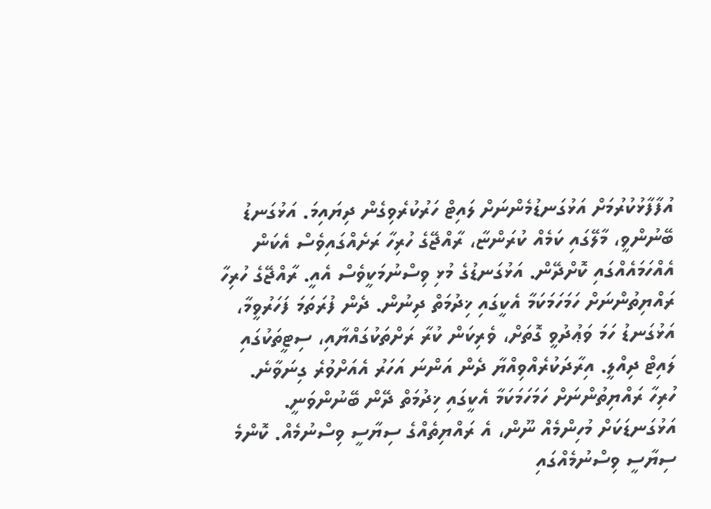އުފާފާޅުކުރުމަށް އަޅުގަނޑުމެންނަށް ލައިޓް ހަރުކުރެވިގެން ދިޔައިމަ. އަޅުގަނޑު ބޭނުންވީ، މާލޭގައި ކަމެއް ކުރަންޏާ، ރާއްޖޭގެ ހުރިހާ ރަށެއްގައިވެސް އެކަން އެއްހަމައެއްގައި ކޮށްދޭން. އަޅުގަނޑުގެ މުޅި ވިސްނުމަކީވެސް އެއީ. ރާއްޖޭގެ ހުރިހާ ރައްޔިތުންނަށް ހަމަހަމަކަމާ އެކީގައި ޚިދުމަތް ދިނުން. ދެން ފުރަތަމަ ފަހަރުވީމާ، އަޅުގަނޑު ހަމަ ވަޢުދުވީ ގޮތަށް، ވެރިކަން ކުރާ ރަށްތަކުގައްޔާއި، ސިޓީތަކުގައި ލައިޓް ދިއްލީ. އިރާދަކުރެއްވިއްޔާ ދެން އަންނަ އަހަރު އެއަށްވުރެ ގިނަވާނެ.
ހުރިހާ ރައްޔިތުންނަށް ހަމަހަމަކަމާ އެކީގައި ޚިދުމަތް ދޭން ބޭނުންވަނީ. އަޅުގަނޑަކަށް މުހިންމެއް ނޫން، އެ ރައްޔިތެއްގެ ސިޔާސީ ވިސްނުމެއް. ކޮންމެ ސިޔާސީ ވިސްނުމެއްގައި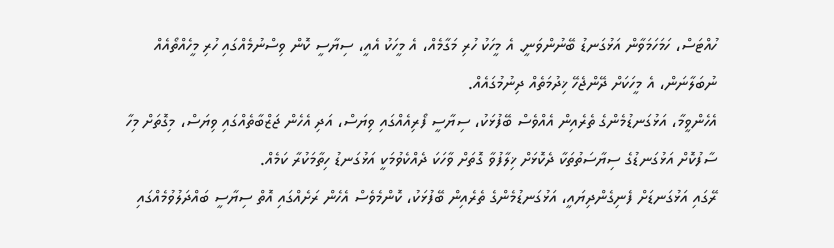ހުއްޓަސް، ހަމަހަމަވާން އަޅުގަނޑު ބޭނުންވަނީ. އެ މީހަކު ހުރި މަގާމެއް، އެ މީހަކު އެއީ، ސިޔާސީ ކޮން ވިސްނުމެއްގައި ހުރި މީހެއްތޯއެއް ނުބަލާނަން، އެ މީހަކަށް ދޭންޖެހޭ ޚިދުމަތެއް ދިނުމުގައެއް.
އެހެންވީމާ، އަޅުގަނޑުމެންގެ ތެރެއިން އެއްވެސް ބޭފުޅަކު، ސިޔާސީ ފޯރިއެއްގައި ވިޔަސް، އަދި އެހެން ޖަޒްބާތެއްގައި ވިޔަސް، މިގޮތަށް މިހާ ސާފުކޮށް އަޅުގަނޑުގެ ސިޔާސަތުތަކާ ދެކޮޅަށް ޚިލާފުވާ ގޮތަށް ވާހަކަ ދެއްކެވުމަކީ އަޅުގަނޑު ހިތާމަކުރާ ކަމެއް.
ރޭގައި އަޅުގަނޑަށް ފެނިގެންދިޔައީ، އަޅުގަނޑުމެންގެ ތެރެއިން ބޭފުޅަކު، ކޮންމެވެސް އެހެން ރަށެއްގައި އޮތް ސިޔާސީ ބައްދަލުވުމެއްގައި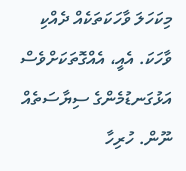މިކަހަލަ ވާހަކަތަކެއް ދެއްކި ވާހަކަ. އެއީ، އެއްގޮތަކަށްވެސް އަޅުގަނޑުމެންގެ ސިޔާސަތެއް ނޫން. ހުރިހާ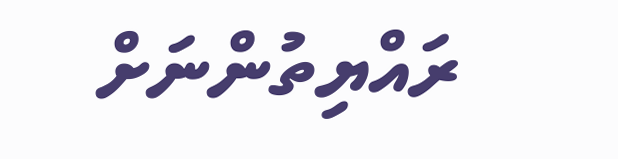ރައްޔިތުންނަށް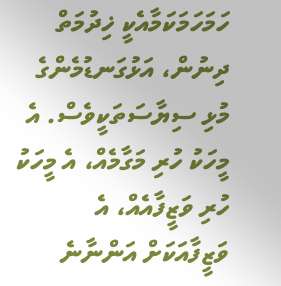ހަމަހަމަކަމާއެކީ ޚިދުމަތް ދިނުން، އަޅުގަނޑުމެންގެ މުޅި ސިޔާސަތަކީވެސް. އެ މީހަކު ހުރި މަގާމެއް، އެ މީހަކު ހުރި ވަޒީފާއެއް، އެ ވަޒީފާއަކަށް އަންނާނެ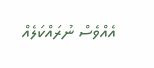އެއްވެސް ނުރައްކަލެއް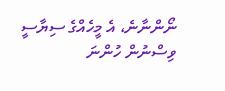ނޯންނާނެ، އެ މީހެއްގެ ސިޔާސީ ވިސްނުން ހުންނަ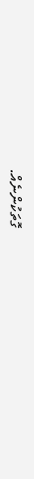ގޮތަކުންނެއް.